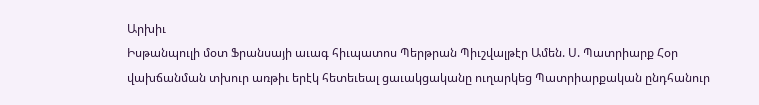Արխիւ
Իսթանպուլի մօտ Ֆրանսայի աւագ հիւպատոս Պերթրան Պիւշվալթէր Ամեն. Ս. Պատրիարք Հօր վախճանման տխուր առթիւ երէկ հետեւեալ ցաւակցականը ուղարկեց Պատրիարքական ընդհանուր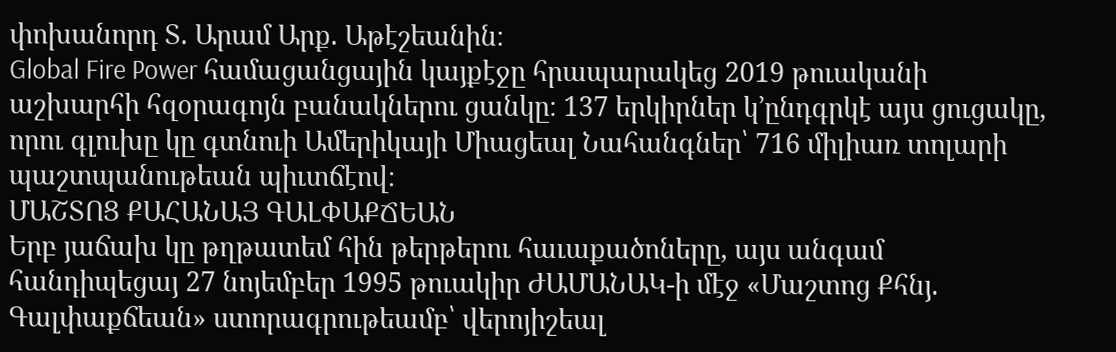փոխանորդ Տ. Արամ Արք. Աթէշեանին։
Global Fire Power համացանցային կայքէջը հրապարակեց 2019 թուականի աշխարհի հզօրագոյն բանակներու ցանկը։ 137 երկիրներ կ՚ընդգրկէ այս ցուցակը, որու գլուխը կը գտնուի Ամերիկայի Միացեալ Նահանգներ՝ 716 միլիառ տոլարի պաշտպանութեան պիւտճէով։
ՄԱՇՏՈՑ ՔԱՀԱՆԱՅ ԳԱԼՓԱՔՃԵԱՆ
Երբ յաճախ կը թղթատեմ հին թերթերու հաւաքածոները, այս անգամ հանդիպեցայ 27 նոյեմբեր 1995 թուակիր ԺԱՄԱՆԱԿ-ի մէջ «Մաշտոց Քհնյ. Գալփաքճեան» ստորագրութեամբ՝ վերոյիշեալ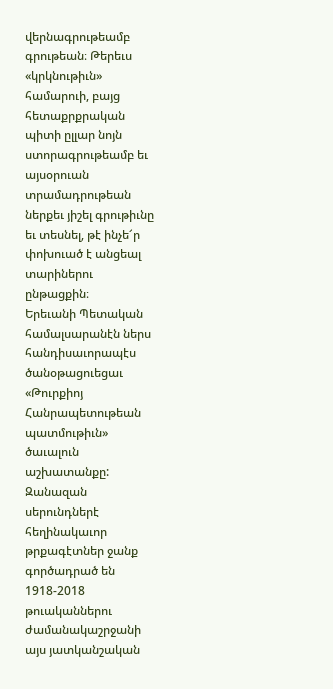վերնագրութեամբ գրութեան։ Թերեւս «կրկնութիւն» համարուի, բայց հետաքրքրական պիտի ըլլար նոյն ստորագրութեամբ եւ այսօրուան տրամադրութեան ներքեւ յիշել գրութիւնը եւ տեսնել, թէ ինչե՜ր փոխուած է անցեալ տարիներու ընթացքին։
Երեւանի Պետական համալսարանէն ներս հանդիսաւորապէս ծանօթացուեցաւ «Թուրքիոյ Հանրապետութեան պատմութիւն» ծաւալուն աշխատանքը:
Զանազան սերունդներէ հեղինակաւոր թրքագէտներ ջանք գործադրած են 1918-2018 թուականներու ժամանակաշրջանի այս յատկանշական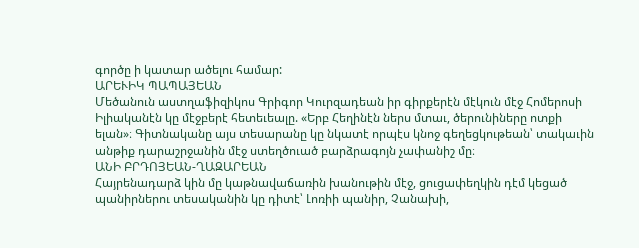գործը ի կատար ածելու համար:
ԱՐԵՒԻԿ ՊԱՊԱՅԵԱՆ
Մեծանուն աստղաֆիզիկոս Գրիգոր Կուրզադեան իր գիրքերէն մէկուն մէջ Հոմերոսի Իլիականէն կը մէջբերէ հետեւեալը. «Երբ Հեղինէն ներս մտաւ, ծերունիները ոտքի ելան»։ Գիտնականը այս տեսարանը կը նկատէ որպէս կնոջ գեղեցկութեան՝ տակաւին անթիք դարաշրջանին մէջ ստեղծուած բարձրագոյն չափանիշ մը։
ԱՆԻ ԲՐԴՈՅԵԱՆ-ՂԱԶԱՐԵԱՆ
Հայրենադարձ կին մը կաթնավաճառին խանութին մէջ, ցուցափեղկին դէմ կեցած պանիրներու տեսականին կը դիտէ՝ Լոռիի պանիր, Չանախի,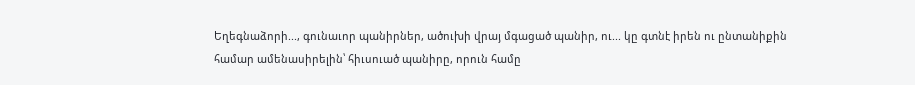Եղեգնաձորի..., գունաւոր պանիրներ, ածուխի վրայ մգացած պանիր, ու... կը գտնէ իրեն ու ընտանիքին համար ամենասիրելին՝ հիւսուած պանիրը, որուն համը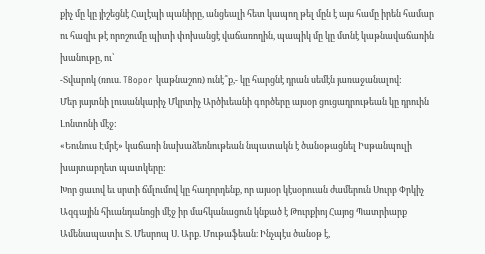քիչ մը կը յիշեցնէ Հալէպի պանիրը, անցեալի հետ կապող թել մըն է այս համը իրեն համար ու հազիւ թէ որոշումը պիտի փոխանցէ վաճառողին, պապիկ մը կը մտնէ կաթնավաճառին խանութը, ու՝
-Տվարոկ (ռուս. TBopor կաթնաշոռ) ունէ՞ք,- կը հարցնէ դրան սեմէն յառաջանալով:
Մեր յայտնի լուսանկարիչ Մկրտիչ Արծիւեանի գործերը այսօր ցուցադրութեան կը դրուին Լոնտոնի մէջ:
«Եունուս Էմրէ» կաճառի նախաձեռնութեան նպատակն է ծանօթացնել Իսթանպուլի խայտաբղետ պատկերը:
Խոր ցաւով եւ սրտի ճմլումով կը հաղորդենք, որ այսօր կէսօրուան ժամերուն Սուրբ Փրկիչ Ազգային հիւանդանոցի մէջ իր մահկանացուն կնքած է Թուրքիոյ Հայոց Պատրիարք Ամենապատիւ Տ. Մեսրոպ Ս. Արք. Մութաֆեան։ Ինչպէս ծանօթ է,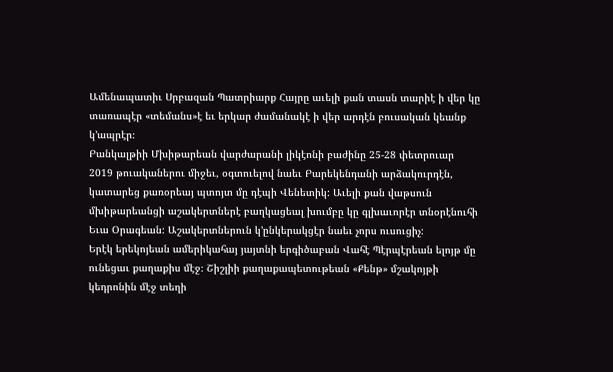Ամենապատիւ Սրբազան Պատրիարք Հայրը աւելի քան տասն տարիէ ի վեր կը տառապէր «տեմանս»է եւ երկար ժամանակէ ի վեր արդէն բուսական կեանք կ՚ապրէր։
Բանկալթիի Մխիթարեան վարժարանի լիկէոնի բաժինը 25-28 փետրուար 2019 թուականերու միջեւ, օգտուելով նաեւ Բարեկենդանի արձակուրդէն, կատարեց քառօրեայ պտոյտ մը դէպի Վենետիկ: Աւելի քան վաթսուն մխիթարեանցի աշակերտներէ բաղկացեալ խումբը կը գլխաւորէր տնօրէնուհի Եւա Օրագեան: Աշակերտներուն կ՚ընկերակցէր նաեւ չորս ուսուցիչ:
Երէկ երեկոյեան ամերիկահայ յայտնի երգիծաբան Վահէ Պէրպէրեան ելոյթ մը ունեցաւ քաղաքիս մէջ։ Շիշլիի քաղաքապետութեան «Քենթ» մշակոյթի կեդրոնին մէջ տեղի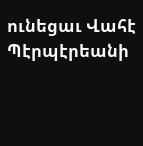ունեցաւ Վահէ Պէրպէրեանի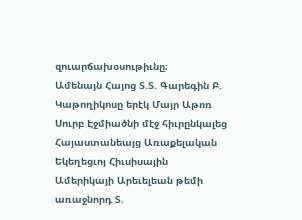զուարճախօսութիւնը։
Ամենայն Հայոց Տ.Տ. Գարեգին Բ. Կաթողիկոսը երէկ Մայր Աթոռ Սուրբ Էջմիածնի մէջ հիւրընկալեց Հայաստանեայց Առաքելական Եկեղեցւոյ Հիւսիսային Ամերիկայի Արեւելեան թեմի առաջնորդ Տ.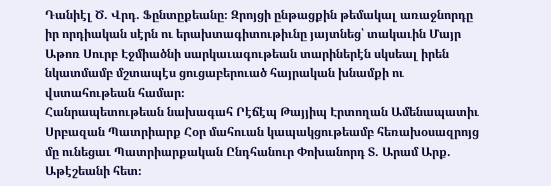Դանիէլ Ծ. Վրդ. Ֆընտըքեանը։ Զրոյցի ընթացքին թեմակալ առաջնորդը իր որդիական սէրն ու երախտագիտութիւնը յայտնեց՝ տակաւին Մայր Աթոռ Սուրբ Էջմիածնի սարկաւագութեան տարիներէն սկսեալ իրեն նկատմամբ մշտապէս ցուցաբերուած հայրական խնամքի ու վստահութեան համար։
Հանրապետութեան նախագահ Րէճէպ Թայյիպ Էրտողան Ամենապատիւ Սրբազան Պատրիարք Հօր մահուան կապակցութեամբ հեռախօսազրոյց մը ունեցաւ Պատրիարքական Ընդհանուր Փոխանորդ Տ. Արամ Արք. Աթէշեանի հետ։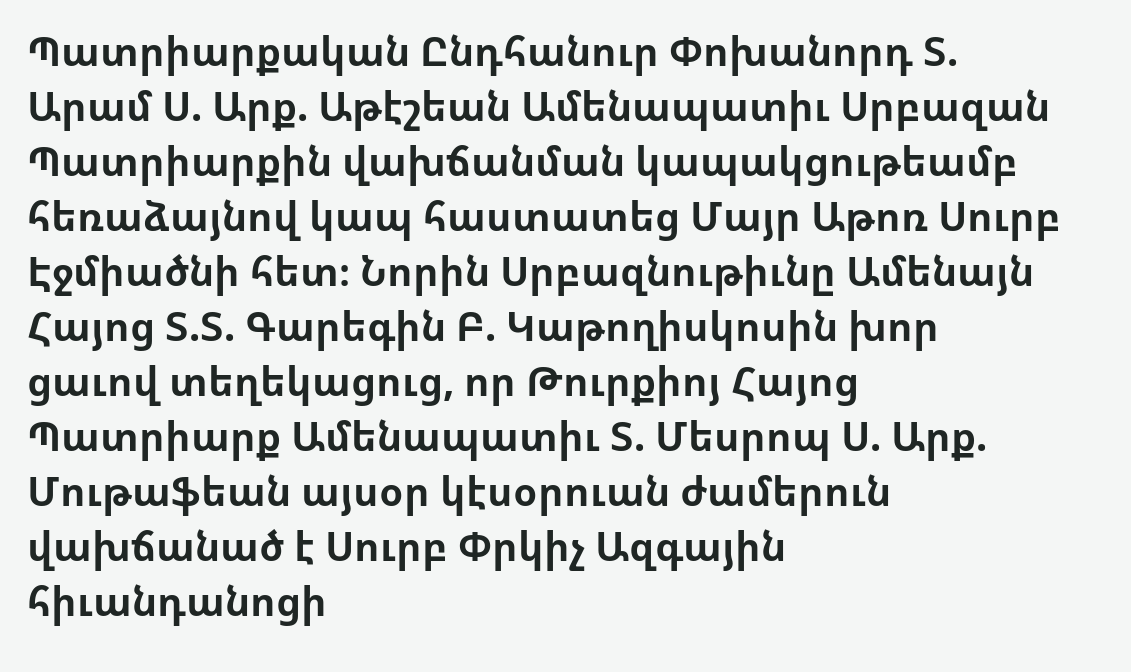Պատրիարքական Ընդհանուր Փոխանորդ Տ. Արամ Ս. Արք. Աթէշեան Ամենապատիւ Սրբազան Պատրիարքին վախճանման կապակցութեամբ հեռաձայնով կապ հաստատեց Մայր Աթոռ Սուրբ Էջմիածնի հետ։ Նորին Սրբազնութիւնը Ամենայն Հայոց Տ.Տ. Գարեգին Բ. Կաթողիսկոսին խոր ցաւով տեղեկացուց, որ Թուրքիոյ Հայոց Պատրիարք Ամենապատիւ Տ. Մեսրոպ Ս. Արք. Մութաֆեան այսօր կէսօրուան ժամերուն վախճանած է Սուրբ Փրկիչ Ազգային հիւանդանոցի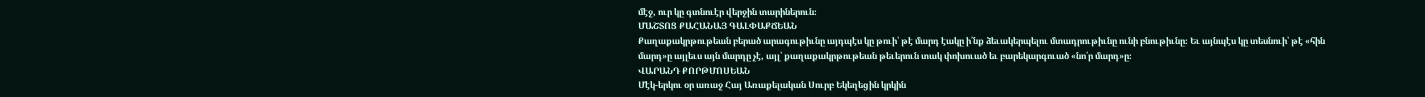մէջ, ուր կը գտնուէր վերջին տարիներուն։
ՄԱՇՏՈՑ ՔԱՀԱՆԱՅ ԳԱԼՓԱՔՃԵԱՆ
Քաղաքակրթութեան բերած արագութիւնը այդպէս կը թուի՝ թէ մարդ էակը ի՛նք ձեւակերպելու մտադրութիւնը ունի բնութիւնը։ Եւ այնպէս կը տեսնուի՝ թէ «հին մարդ»ը այլեւս այն մարդը չէ, այլ՝ քաղաքակրթութեան թեւերուն տակ փոխուած եւ բարեկարգուած «նո՛ր մարդ»ը։
ՎԱՐԱՆԴ ՔՈՐԹՄՈՍԵԱՆ
Մէկ-երկու օր առաջ Հայ Առաքելական Սուրբ Եկեղեցին կրկին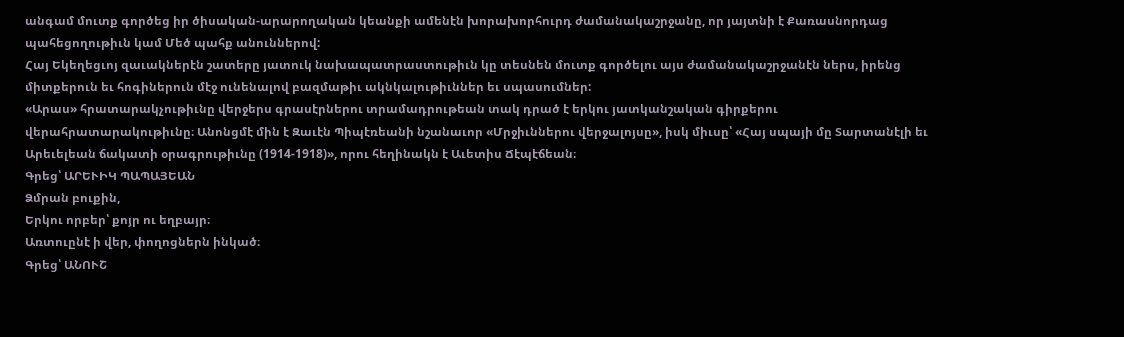անգամ մուտք գործեց իր ծիսական-արարողական կեանքի ամենէն խորախորհուրդ ժամանակաշրջանը, որ յայտնի է Քառասնորդաց պահեցողութիւն կամ Մեծ պահք անուններով:
Հայ Եկեղեցւոյ զաւակներէն շատերը յատուկ նախապատրաստութիւն կը տեսնեն մուտք գործելու այս ժամանակաշրջանէն ներս, իրենց միտքերուն եւ հոգիներուն մէջ ունենալով բազմաթիւ ակնկալութիւններ եւ սպասումներ:
«Արաս» հրատարակչութիւնը վերջերս գրասէրներու տրամադրութեան տակ դրած է երկու յատկանշական գիրքերու վերահրատարակութիւնը։ Անոնցմէ մին է Զաւէն Պիպէռեանի նշանաւոր «Մրջիւններու վերջալոյսը», իսկ միւսը՝ «Հայ սպայի մը Տարտանէլի եւ Արեւելեան ճակատի օրագրութիւնը (1914-1918)», որու հեղինակն է Աւետիս Ճէպէճեան։
Գրեց՝ ԱՐԵՒԻԿ ՊԱՊԱՅԵԱՆ
Ձմրան բուքին,
Երկու որբեր՝ քոյր ու եղբայր։
Առտուընէ ի վեր, փողոցներն ինկած։
Գրեց՝ ԱՆՈՒՇ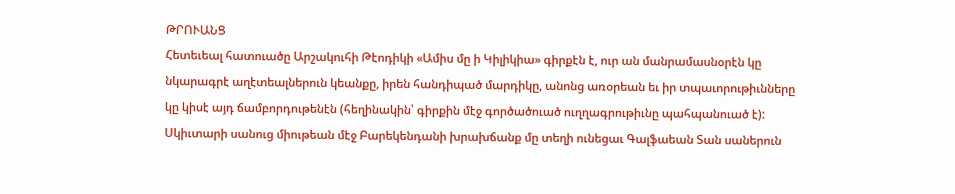ԹՐՈՒԱՆՑ
Հետեւեալ հատուածը Արշակուհի Թէոդիկի «Ամիս մը ի Կիլիկիա» գիրքէն է, ուր ան մանրամասնօրէն կը նկարագրէ աղէտեալներուն կեանքը, իրեն հանդիպած մարդիկը, անոնց առօրեան եւ իր տպաւորութիւնները կը կիսէ այդ ճամբորդութենէն (հեղինակին՝ գիրքին մէջ գործածուած ուղղագրութիւնը պահպանուած է):
Սկիւտարի սանուց միութեան մէջ Բարեկենդանի խրախճանք մը տեղի ունեցաւ Գալֆաեան Տան սաներուն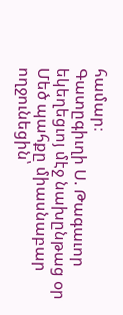համար։
Գատըգիւղի Ս. Թագաւոր եկեղեցւոյ մէջ նախընթաց օր Մեծ պահքը միասնաբար ողջունեցին՝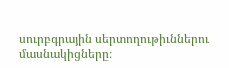սուրբգրային սերտողութիւններու մասնակիցները։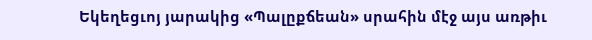Եկեղեցւոյ յարակից «Պալըքճեան» սրահին մէջ այս առթիւ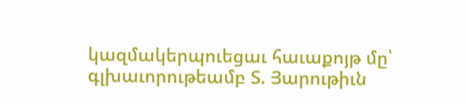կազմակերպուեցաւ հաւաքոյթ մը՝ գլխաւորութեամբ Տ. Յարութիւն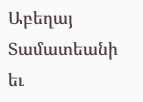Աբեղայ Տամատեանի եւ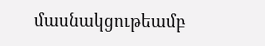մասնակցութեամբ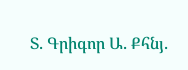Տ. Գրիգոր Ա. Քհնյ.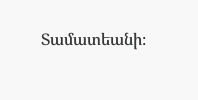Տամատեանի։